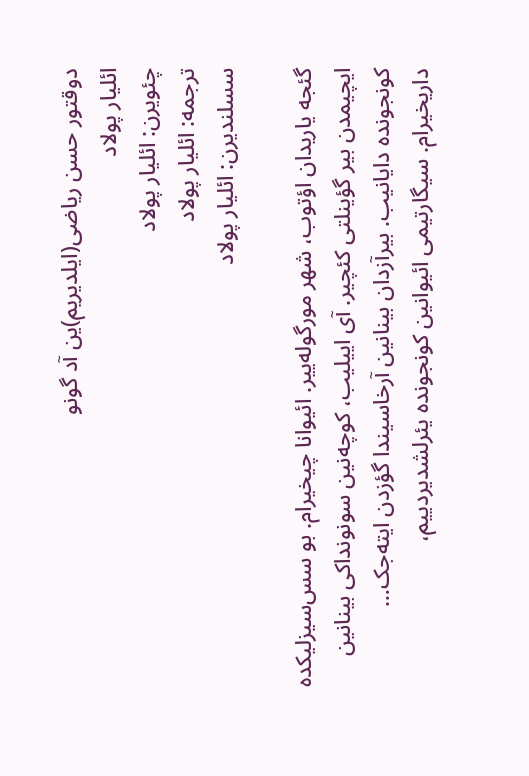دوقتور حسن ریاضی(ایلدیریم)ین آد گونو
ائلیار پولاد
چئویرن: ائلیار پولاد
ترجمه: ائلیار پولاد
سسلندیرن: ائلیار پولاد

گئجه‌ یاریدان اؤتوب، شهر مورگوله‌ییر. ائیوانا چیخیرام. بو سس‌سیزلیکده ایچیمدن بیر گؤینلتی کئچیر. آی اییلیب، کوچه‌نین سونونداکی بینانین کونجونده دایانیب. بیرآزدان بینانین آرخاسیندا گؤزدن ایته‌جک…
داریخیرام. سیگارتیمی ائیوانین کونجونده یئرلشدیردییم،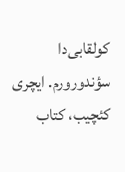کولقابی‌دا سؤندورورم. ایچری کئچیب، کتاب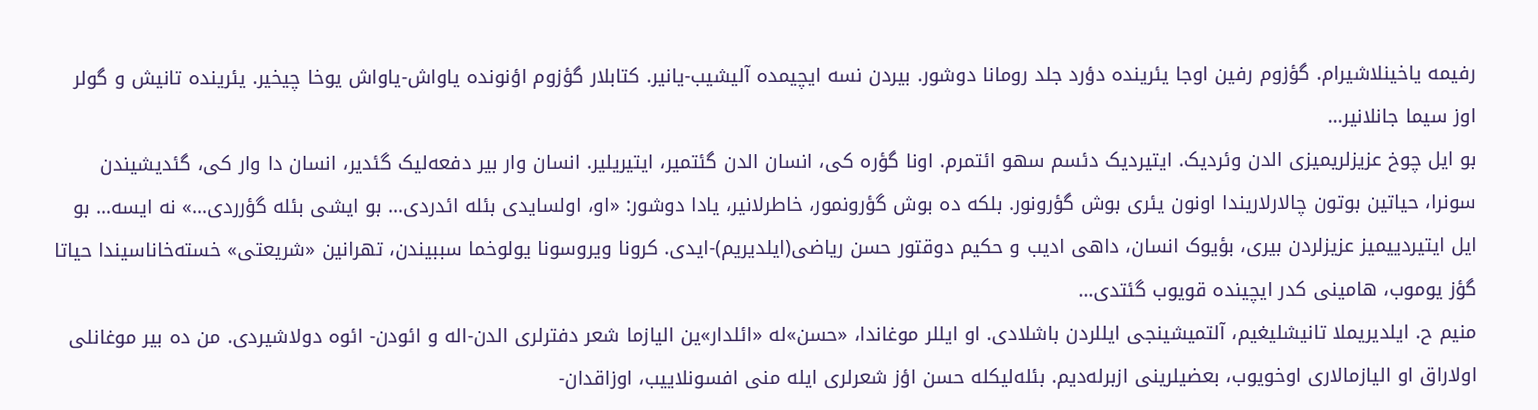رفیمه یاخینلاشیرام. گؤزوم رفین اوجا یئرینده دؤرد جلد رومانا دوشور. بیردن نسه ایچیمده آلیشیب-یانیر. کتابلار گؤزوم اؤنونده یاواش-یاواش یوخا چیخیر. یئرینده تانیش و گولر اوز سیما جانلانیر…
بو ایل چوخ عزیزلریمیزی الدن وئردیک. ایتیردیک دئسم سهو ائتمرم. اونا گؤره کی، انسان الدن گئتمیر، ایتیریلیر. انسان وار بیر دفعه‌لیک گئدیر، انسان دا وار کی، گئدیشیندن سونرا، حیاتین بوتون چالارلاریندا اونون یئری بوش گؤرونور. بلکه ده بوش گؤرونمور، خاطرلانیر، یادا دوشور: «او، اولسایدی بئله ائدردی… بو ایشی بئله گؤرردی…» نه ایسه… بو ایل ایتیردییمیز عزیزلردن بیری، بؤیوک انسان، داهی ادیب و حکیم دوقتور حسن ریاضی(ایلدیریم)-ایدی. کرونا ویروسونا یولوخما سببیندن، تهرانین «شریعتی» خسته‌خاناسیندا حیاتا گؤز یوموب، هامینی کدر ایچینده قویوب گئتدی…
منیم ح. ایلدیریملا تانیشلیغیم، آلتمیشینجی ایللردن باشلادی. او ایللر موغاندا، «حسن»له «ائلدار»ین الیازما شعر دفترلری الدن-اله و ائودن- ائوه دولاشیردی. من ده بیر موغانلی اولاراق او الیازمالاری اوخویوب، بعضیلرینی ازبرله‌دیم. بئله‌لیکله حسن اؤز شعرلری ایله منی افسونلاییب، اوزاقدان-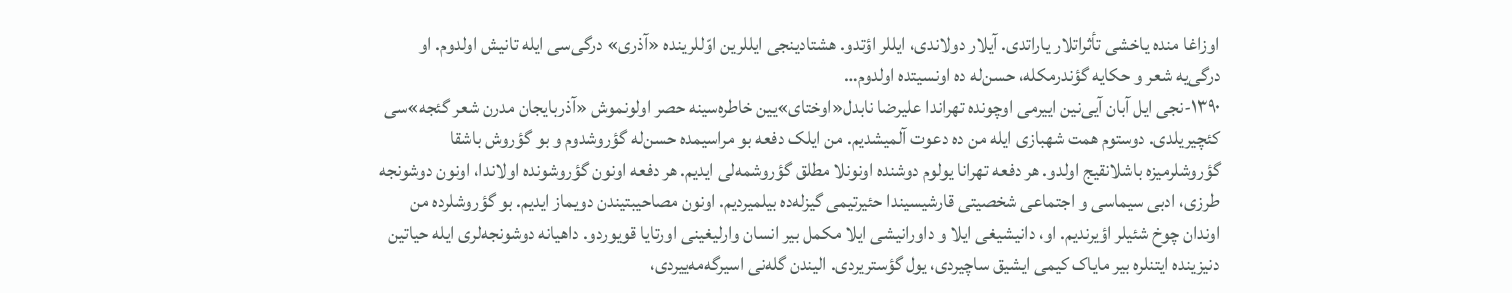اوزاغا منده یاخشی تأثراتلار یاراتدی. آیلار دولاندی، ایللر اؤتدو. هشتادینجی ایللرین اوّللرینده «آذری» درگی‌سی ایله تانیش اولدوم. او درگی‌یه شعر و حکایه گؤندرمکله، حسن‌له ده اونسیتده اولدوم…
۱۳۹۰-نجی ایل آبان آیی‌نین اییرمی اوچونده تهراندا علیرضا نابدل«اوختای»یین خاطره‌سینه حصر اولونموش «آذربایجان مدرن شعر گئجه»سی کئچیریلدی. دوستوم همت شهبازی ایله من ده دعوت آلمیشدیم. من ایلک دفعه بو مراسیمده حسن‌له گؤروشدوم و بو گؤروش باشقا گؤروشلرمیزه باشلانقیج اولدو. هر دفعه تهرانا یولوم دوشنده اونونلا مطلق گؤروشمه‌لی ایدیم. هر دفعه اونون گؤروشونده اولاندا، اونون دوشونجه طرزی، ادبی سیماسی و اجتماعی شخصیتی قارشیسیندا حئیرتیمی گیزله‌ده بیلمیردیم. اونون مصاحیبتیندن دویماز ایدیم. بو گؤروشلرده من اوندان چوخ شئیلر اؤیرندیم. او، دانیشیغی ایلا و داورانیشی ایلا مکمل بیر انسان وارلیغینی اورتایا قویوردو. داهیانه دوشونجه‌لری ایله حیاتین دنیزینده ایتنلره بیر مایاک کیمی ایشیق ساچیردی، یول گؤستریردی. الیندن گله‌نی اسیرگه‌مه‌ییردی،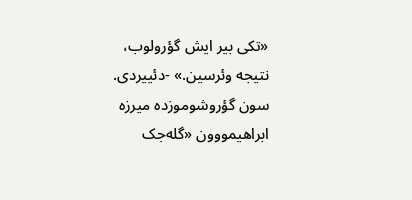«تکی بیر ایش گؤرولوب، نتیجه‌ وئرسین.» -دئییردی.
سون گؤروشوموزده میرزه ابراهیمووون «گله‌جک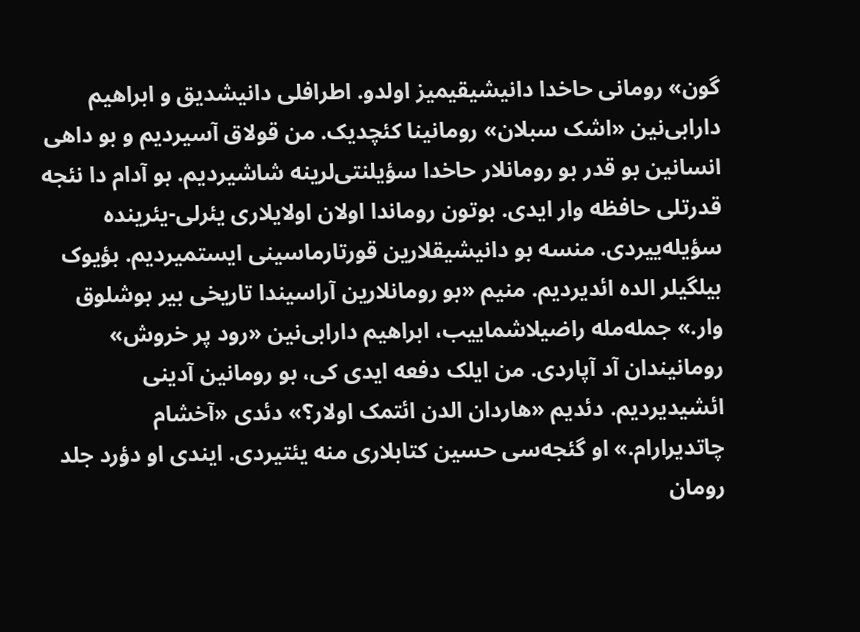گون» رومانی حاخدا دانیشیقیمیز اولدو. اطرافلی دانیشدیق و ابراهیم دارابی‌نین «اشک سبلان» رومانینا کئچدیک. من قولاق آسیردیم و بو داهی انسانین بو قدر بو رومانلار حاخدا سؤیلنتی‌لرینه شاشیردیم. بو آدام دا نئجه قدرتلی حافظه وار ایدی. بوتون روماندا اولان اولایلاری یئرلی-یئرینده سؤیله‌ییردی. منسه بو دانیشیقلارین قورتارماسینی ایستمیردیم. بؤیوک بیلگیلر الده ائدیردیم. منیم «بو رومانلارین آراسیندا تاریخی بیر بوشلوق وار.» جمله‌مله راضیلاشماییب، ابراهیم دارابی‌نین «رود پر خروش» رومانیندان آد آپاردی. من ایلک دفعه ایدی کی، بو رومانین آدینی ائشیدیردیم. دئدیم «هاردان الدن ائتمک اولار؟» دئدی «آخشام چاتدیرارام.» او گئجه‌سی حسین کتابلاری منه یئتیردی. ایندی او دؤرد جلد رومان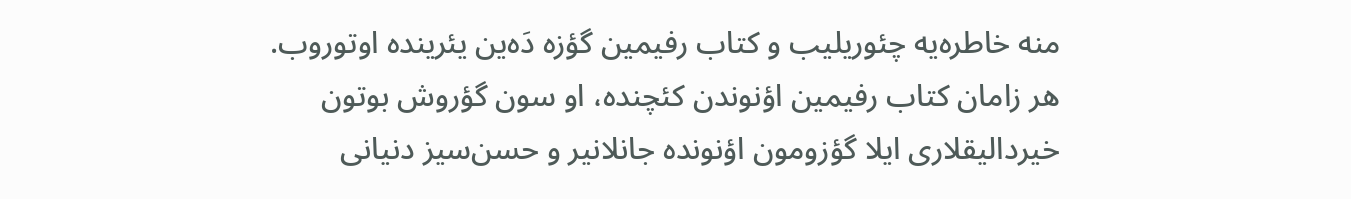منه خاطره‌یه چئوریلیب و کتاب رفیمین گؤزه دَه‌ین یئرینده اوتوروب. هر زامان کتاب رفیمین اؤنوندن کئچنده، او سون گؤروش بوتون خیردالیقلاری ایلا گؤزومون اؤنونده جانلانیر و حسن‌سیز دنیانی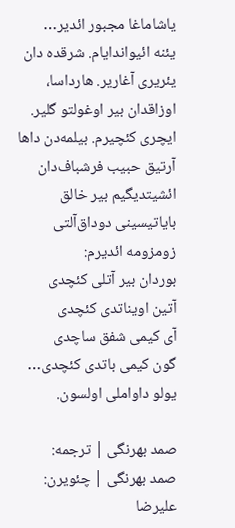یاشاماغا مجبور ائدیر…
یئنه ائیواندایام. شرقده دان یئریری آغاریر. هارداسا، اوزاقدان بیر اوغولتو گلیر. ایچری کئچیرم. بیلمه‌دن داها آرتیق حبیب فرشباف‌دان ائشیتدیگیم بیر خالق بایاتیسینی دوداق‌آلتی زومزومه ائدیرم:
بوردان بیر آتلی کئچدی
آتین اویناتدی کئچدی
آی کیمی شفق ساچدی
گون کیمی باتدی کئچدی…
یولو داواملی اولسون.

صمد بهرنگی | ترجمه:
صمد بهرنگی | چئویرن:
علیرضا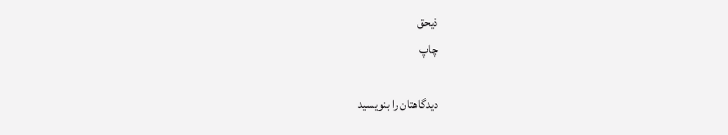ذیحق
چاپ

دیدگاهتان را بنویسید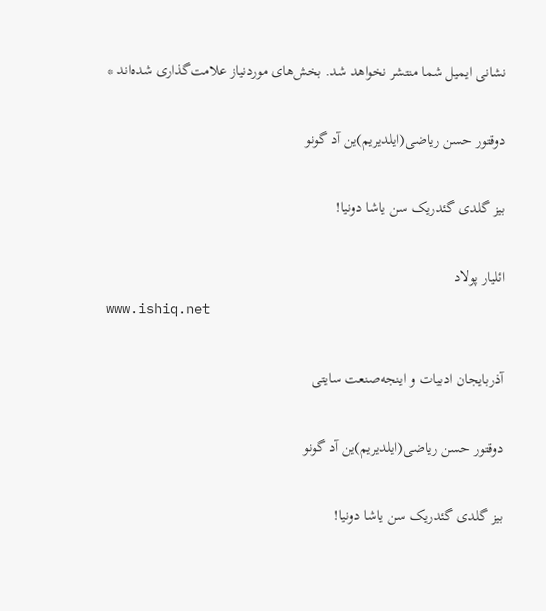نشانی ایمیل شما منتشر نخواهد شد. بخش‌های موردنیاز علامت‌گذاری شده‌اند *

دوقتور حسن ریاضی(ایلدیریم)ین آد گونو

بیز گلدی گئدریک سن یاشا دونیا!

ائلیار پولاد
www.ishiq.net

آذربایجان ادبیات و اینجه‌صنعت سایتی

دوقتور حسن ریاضی(ایلدیریم)ین آد گونو

بیز گلدی گئدریک سن یاشا دونیا!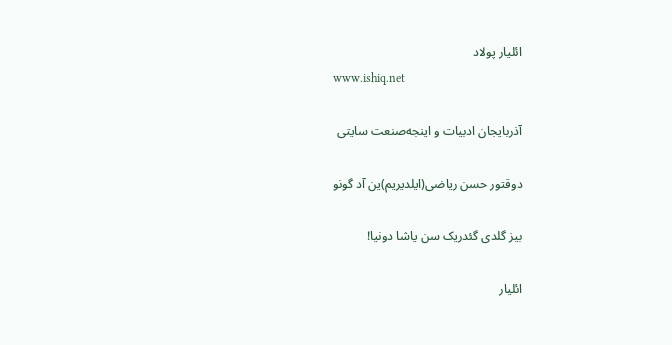ائلیار پولاد
www.ishiq.net

آذربایجان ادبیات و اینجه‌صنعت سایتی

دوقتور حسن ریاضی(ایلدیریم)ین آد گونو

بیز گلدی گئدریک سن یاشا دونیا!

ائلیار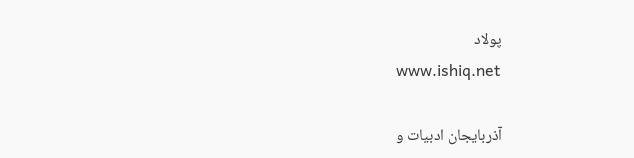پولاد
www.ishiq.net

آذربایجان ادبیات و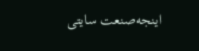اینجه‌صنعت سایتی